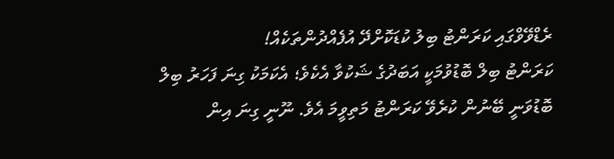ރެޑްވޭވްގައި ކަރަންޓު ބިލު ކުޑަކޮށްދޭ އުފެއްދުންތަކެއް!
ކަރަންޓު ބިލް ބޮޑުވުމަކީ އަބަދުގެ ޝަކުވާ އެކެވެ؛ އެކަމަކު ގިނަ ފަހަރު ބިލް ބޮޑުވަނީ ބޭނުން ކުރެވޭ ކަރަންޓު މަތިވީމަ އެވެ. ނޫނީ ގިނަ އިން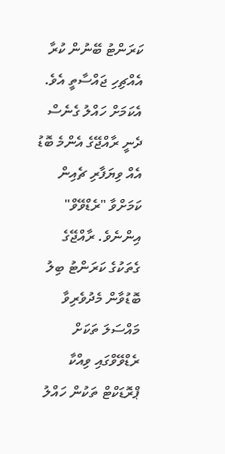ކަރަންޓު ބޭނުން ކުރާ އެއްޗިހި ޖައްސާތީ އެވެ. އެކަމަށް ހައްލު ގެނެސް ދެނީ ރާއްޖޭގެ އެންމެ ބޮޑު އެއް ވިޔަފާރި ޗެއިން ކަމަށްވާ "ރެޑްވޭވް" އިންނެވެ. ރާއްޖޭގެ ގެތަކުގެ ކަރަންޓު ބިލު ބޮޑުވާން މެދުވެރިވާ މައްސަލަ ތަކަށް ރެޑްވޭވްގައި ވިއްކާ ޕްރޮޑަކްޓް ތަކުން ހައްލު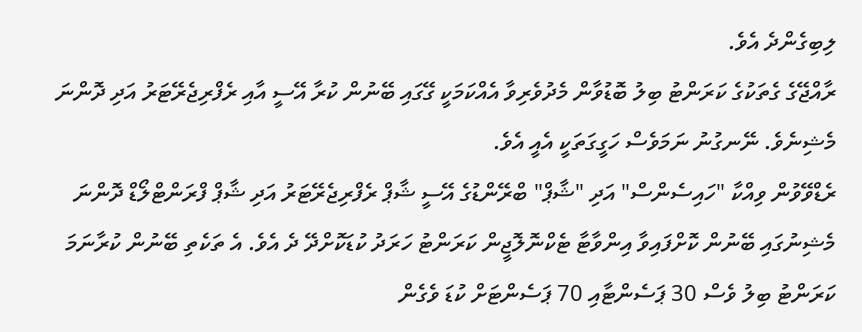ލިބިގެންދެ އެވެ.
ރާއްޖޭގެ ގެތަކުގެ ކަރަންޓު ބިލު ބޮޑުވާން މެދުވެރިވާ އެއްކަމަކީ ގޭގައި ބޭނުން ކުރާ އޭސީ އާއި ރެފްރިޖެރޭޓަރު އަދި ދޮންނަ މެޝިނެވެ. ނޭނގުނު ނަމަވެސް ހަގީގަތަކީ އެއީ އެވެ.
ރެޑްވޭވުން ވިއްކާ "ހައިސެންސް" އަދި "ޝާޕް" ބްރޭންޑުގެ އޭސީ ޝާޕް ރެފްރިޖެރޭޓަރު އަދި ޝާޕް ފްރަންޓްލޯޑް ދޮންނަ މެޝިނުގައި ބޭނުން ކޮށްފައިވާ އިންވާޓާ ޓެކްނޮލޮޖީން ކަރަންޓު ހަރަދު ކުޑަކޮށްދޭ ދެ އެވެ. އެ ތަކެތި ބޭނުން ކުރާނަމަ ކަރަންޓު ބިލު ވެސް 30 ޕަސެންޓާއި 70 ޕަސެންޓަށް ކުޑަ ވެގެން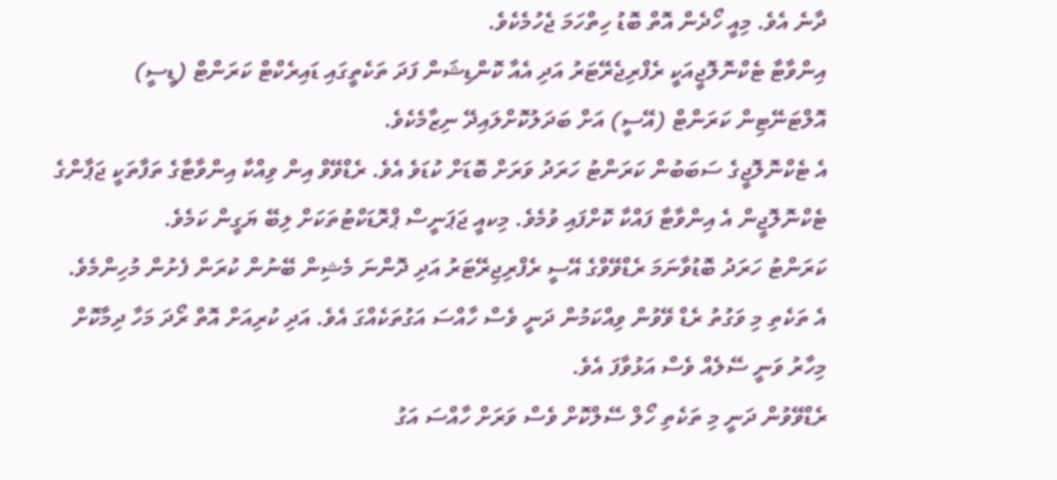ދާނެ އެވެ. މިއީ ހޯދެން އޮތް ބޮޑު ހިތްހަމަ ޖެހުމެކެވެ.
އިންވާޓާ ޓެކްނޮލޮޖީއަކީ ރެފްރިޖެރޭޓަރު އަދި އެއާ ކޮންޑިޝަން ފަދަ ތަކެތީގައި ޑައިރެކްޓް ކަރަންޓް (ޑީސީ) އޮލްޓަނޭޓިން ކަރަންޓް (އޭސީ) އަށް ބަދަލުކޮށްލައިދޭ ނިޒާމެކެވެ.
އެ ޓެކްނޮލޮޖީގެ ސަބަބުން ކަރަންޓު ހަރަދު ވަރަށް ބޮޑަށް ކުޑަވެ އެވެ. ރެޑްވޭވް އިން ވިއްކާ އިންވާޓާގެ ތަފާތަކީ ޖަޕާންގެ ޓެކްނޮލޮޖީން އެ އިންވާޓާ ފައްކާ ކޮށްފައި ވުމެވެ. މިކއީ ޖަޕަނީސް ޕްރޮޑަކްޓުތަކަށް ލިބޭ ޔަގީން ކަމެވެ.
ކަރަންޓު ހަރަދު ބޮޑުވާނަމަ ރެޑްވޭވްގެ އޭސީ ރެފްރިޖިރޭޓަރު އަދި ދޮންނަ މެޝިން ބޭނުން ކުރަން ފެށުން މުހިންމެވެ. އެ ތަކެތި މި ވަގުތު ރެޑް ވޭވުން ވިއްކަމުން ދަނީ ވެސް ހާއްސަ އަގުތަކެއްގަ އެވެ. އަދި ކުރިއަށް އޮތް ރޯދަ މަހާ ދިމާކޮށް މިހާރު ވަނީ ސޭލެއް ވެސް އަޅުވާފަ އެވެ.
ރެޑްވޭވުން ދަނީ މި ތަކެތި ހޯލް ސޭލްކޮށް ވެސް ވަރަށް ހާއްސަ އަގު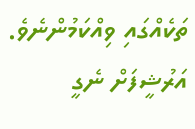ތަކެއްގައި ވިއްކަމުންނެވެ.
އަރުޝީފަށް ނެގީ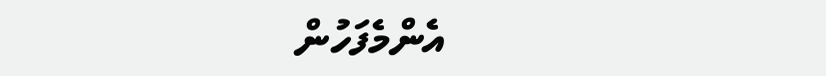އެންމެފަހުން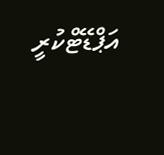އަޕްޑޭޓްކުރީ